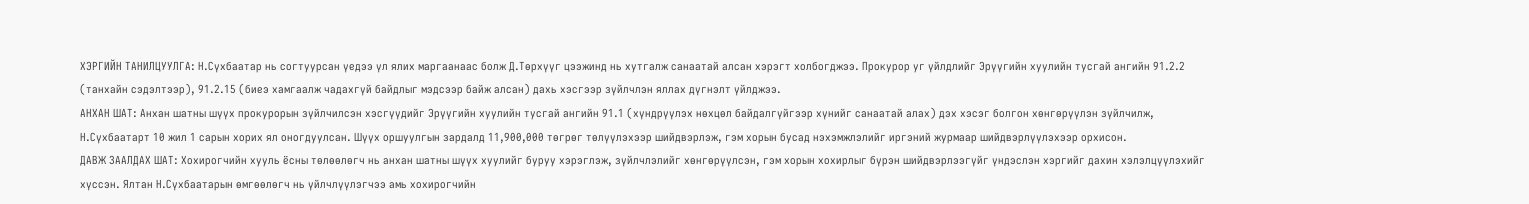ХЭРГИЙН ТАНИЛЦУУЛГА: Н.Сүхбаатар нь согтуурсан үедээ үл ялих маргаанаас болж Д.Төрхүүг цээжинд нь хутгалж санаатай алсан хэрэгт холбогджээ. Прокурор уг үйлдлийг Эрүүгийн хуулийн тусгай ангийн 91.2.2 (танхайн сэдэлтээр), 91.2.15 (биеэ хамгаалж чадахгүй байдлыг мэдсээр байж алсан) дахь хэсгээр зүйлчлэн яллах дүгнэлт үйлджээ.
АНХАН ШАТ: Анхан шатны шүүх прокурорын зүйлчилсэн хэсгүүдийг Эрүүгийн хуулийн тусгай ангийн 91.1 (хүндрүүлэх нөхцөл байдалгүйгээр хүнийг санаатай алах) дэх хэсэг болгон хөнгөрүүлэн зүйлчилж, Н.Сүхбаатарт 10 жил 1 сарын хорих ял оногдуулсан. Шүүх оршуулгын зардалд 11,900,000 төгрөг төлүүлэхээр шийдвэрлэж, гэм хорын бусад нэхэмжлэлийг иргэний журмаар шийдвэрлүүлэхээр орхисон.
ДАВЖ ЗААЛДАХ ШАТ: Хохирогчийн хууль ёсны төлөөлөгч нь анхан шатны шүүх хуулийг буруу хэрэглэж, зүйлчлэлийг хөнгөрүүлсэн, гэм хорын хохирлыг бүрэн шийдвэрлээгүйг үндэслэн хэргийг дахин хэлэлцүүлэхийг хүссэн. Ялтан Н.Сүхбаатарын өмгөөлөгч нь үйлчлүүлэгчээ амь хохирогчийн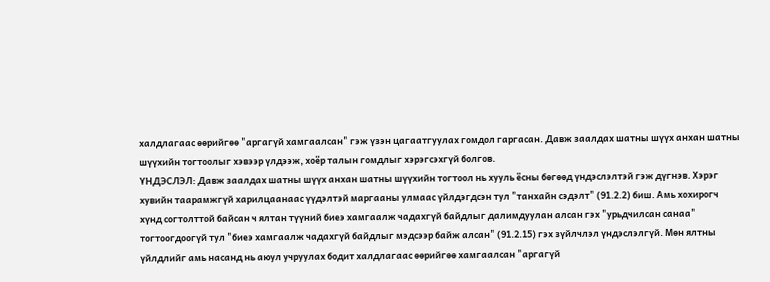халдлагаас өөрийгөө "аргагүй хамгаалсан" гэж үзэн цагаатгуулах гомдол гаргасан. Давж заалдах шатны шүүх анхан шатны шүүхийн тогтоолыг хэвээр үлдээж, хоёр талын гомдлыг хэрэгсэхгүй болгов.
ҮНДЭСЛЭЛ: Давж заалдах шатны шүүх анхан шатны шүүхийн тогтоол нь хууль ёсны бөгөөд үндэслэлтэй гэж дүгнэв. Хэрэг хувийн таарамжгүй харилцаанаас үүдэлтэй маргааны улмаас үйлдэгдсэн тул "танхайн сэдэлт" (91.2.2) биш. Амь хохирогч хүнд согтолттой байсан ч ялтан түүний биеэ хамгаалж чадахгүй байдлыг далимдуулан алсан гэх "урьдчилсан санаа" тогтоогдоогүй тул "биеэ хамгаалж чадахгүй байдлыг мэдсээр байж алсан" (91.2.15) гэх зүйлчлэл үндэслэлгүй. Мөн ялтны үйлдлийг амь насанд нь аюул учруулах бодит халдлагаас өөрийгөө хамгаалсан "аргагүй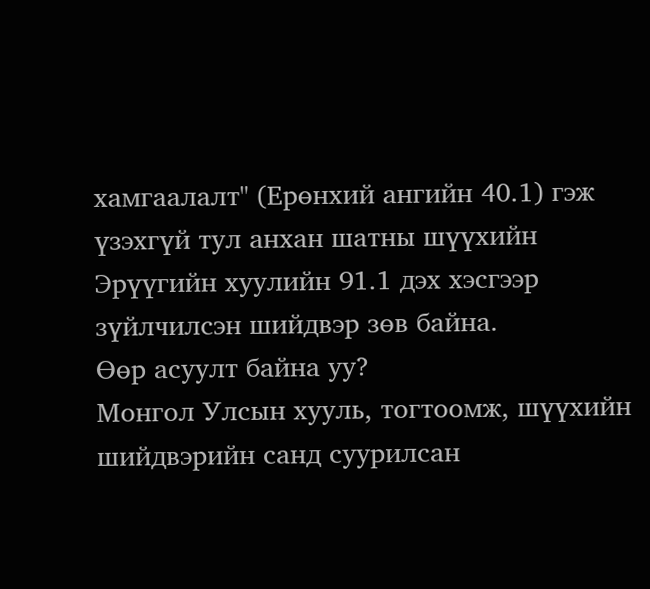хамгаалалт" (Ерөнхий ангийн 40.1) гэж үзэхгүй тул анхан шатны шүүхийн Эрүүгийн хуулийн 91.1 дэх хэсгээр зүйлчилсэн шийдвэр зөв байна.
Өөр асуулт байна уу?
Монгол Улсын хууль, тогтоомж, шүүхийн шийдвэрийн санд суурилсан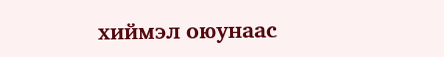хиймэл оюунаас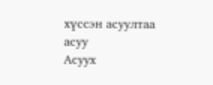хүссэн асуултаа асуу
Асуух